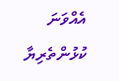އެއްވަނަ ކުޅުންތެރިޔާ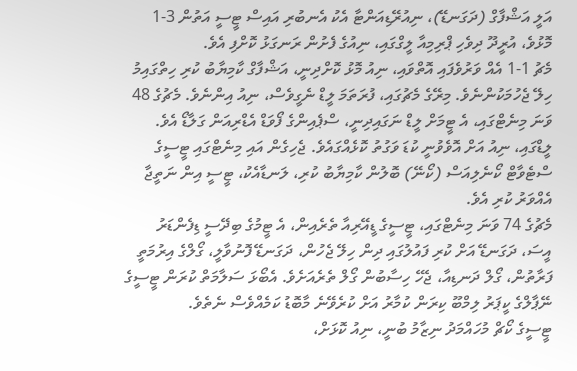އަލީ އަޝްފާގް (ދަގަނޑޭ)، ނިއުރޭޑިއަންޓާ އެކު އެނބުރި އައިސް ޓީސީ އަތުން 3-1 މޮޅުވެ، އުރީދޫ ދިވެހި ޕްރިމިއާ ލީގްގައި، ނިއުގެ ފެށުން ރަނގަޅު ކޮށްފި އެވެ.
މެޗު 1-1 އެއް ވަރުވެފައި އޮތްވައި، ނިއު މޮޅު ކޮށްދިނީ، އަޝްފާގް ކާމިޔާބު ކުރި ހިތްގައިމު ހިލޭ ޖެހުމަކުންނެވެ. މިރޭގެ މެޗުގައި، ފުރަތަމަ ލީޑް ނެގީވެސް، ނިއު އިންނެވެ. މެޗުގެ 48 ވަނަ މިނެޓްގައި، އެ ޓީމަށް ލީޑް ނަގައިދިނީ، ސްޕެއިންގެ ފޯވަޑް އެޑްރިއަން ގަލާޑޯ އެވެ.
ލީޑްގައި، ނިއު އަށް އޮވެވުނީ ކުޑަ ވަގުތު ކޮޅެއްގައެވެ. ޖެހިގެން އައި މިނެޓްގައި ޓީސީގެ ސްޓެވާޓް ކޯނެލިއަސް (ކޯނޭ) ބޮލުން ކާމިޔާބު ކުރި، ލަނޑާއެކު، ޓީސީ އިން ނަތީޖާ އެއްވަރު ކުރި އެވެ.
މެޗުގެ 74 ވަނަ މިނެޓްގައި، ޓީސީގެ ޑީއޭރިއާ ތެރެއިން، އެ ޓީމުގެ ބިދޭސީ ޑިފެންޑަރު އީސަ، ދަގަނޑޭ އަށް ކުރި ފައުލުގައި ދިން ހިލޭ ޖެހުން، ދަގަނޑޭ ފޮނުވާލީ، ގޯލްގެ އިރުމަތީ ފަރާތުން، ގޯލް ދަނޑިއާ، ޖެހޭ ހިސާބުން ގޯލް ތެރެއަށެވެ. އެބޯޅަ ސަލާމަތް ކުރަން ޓީސީގެ ނޭޕާލްގެ ކީޕަރު ލިމްބޫ ކިރަން ކުމާރު އަށް ކުރެވޭނެ މާބޮޑު ކަމެއްވެސް ނެތެވެ.
ޓީސީގެ ކޯޗް މުހައްމަދު ނިޒާމު ބުނީ، ނިއު ކޮޅަށް،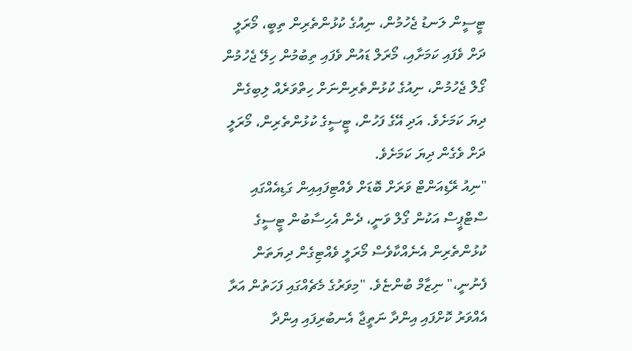ޓީސީން ލަނޑު ޖެހުމުން، ނިއުގެ ކުޅުންތެރިން ތިބީ، މޯރަލީ ދަށް ވެފައި ކަމަށާއި، މޯރަލް ޑައުން ވެފައި ތިބުމުން ހިލޭ ޖެހުމުން ގޯލް ޖެހުމުން، ނިއުގެ ކުޅުންތެރިންނަށް ހިތްވަރެއް ލިބިގެން ދިޔަ ކަމަށެވެ. އަދި އޭގެ ފަހުން، ޓީސީގެ ކުޅުންތެރިން، މޯރަލީ ދަށް ވެގެން ދިޔަ ކަމަށެވެ.
"ނިއު ރޭޑިއަންޓް ވަރަށް ބޮޑަށް ވެއްޓިފައިއިން ގަޑިއެއްގައި ސްޓްޕީސް އަކުން ގޯލް ވަނީ، ދެން އެހިސާބުން ޓީސީގެ ކުޅުންތެރިން އެނެއްކާވެސް މޯރަލީ ވެއްޓިގެން ދިޔަތަން ފެނުނީ،" ނިޒާމް ބުންޏެވެ. "މިވަރުގެ މެޗެއްގައި ފަހަތުން އަރާ އެއްވަރު ކޮށްފައި އިންދާ ނަތީޖާ އެނބުރިފައި އިންދާ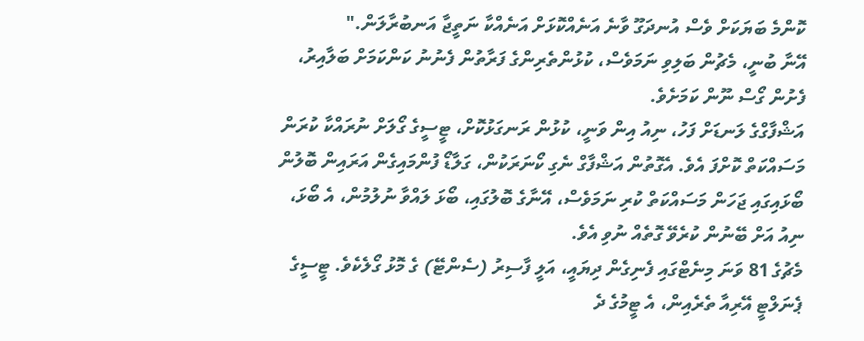ކޮންމެ ބަޔަކަށް ވެސް އުނދަގޫ ވާނެ އަނެއްކޮޅަށް އަނެއްކާ ނަތީޖާ އަނބުރާލަން."
އޭނާ ބުނީ، މެޗުން ބަލިވި ނަމަވެސް، ކުޅުންތެރިންގެ ފަރާތުން ފެނުނު ކަންކަމަށް ބަލާއިރު، ފެށުން ގޯސް ނޫން ކަމަށެވެ.
އަޝްފާގްގެ ލަނޑަށް ފަހު، ނިއު އިން ވަނީ، ކުޅުން ރަނގަޅުކޮށް، ޓީސީގެ ގޯލަށް ނުރައްކާ ކުރަން މަސައްކަތް ކޮށްފަ އެވެ. އެގޮތުން އަޝްފާގް ނެގި ކޯނަރަކުން، ގަލާޑޯ ފުންމައިގެން އަރައިން ބޮލުން ބޯޅައިގައި ޖަހަން މަސައްކަތް ކުރި ނަމަވެސް، އޭނާގެ ބޮލުގައި، ބޯޅަ ލައްވާ ނުލުމުން، އެ ބޯޅަ، ނިއު އަށް ބޭނުން ކުރެވޭ ގޮތެއް ނުވި އެވެ.
މެޗުގެ 81 ވަނަ މިނެޓްގައި ފެނިގެން ދިޔައީ، އަލީ ފާސިރު (ސެންޓޭ) ގެ މޮޅު ގޯލެކެވެ. ޓީސީގެ ޕެނަލްޓީ އޭރިއާ ތެރެއިން، އެ ޓީމުގެ ދެ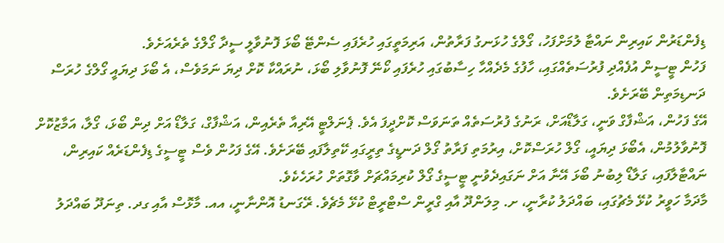ޑިފެންޑަރުން ކައިރިން ނައްޓާ ލުމަށްފަހު، ގޯލްގެ ހުޅަނގު ފަރާތުން، އަރިމަތީގައި ހުރެފައި ސެންޓޭ ބޯޅަ ފޮނުވާލީ ސީދާ ގޯލްގެ ތެރެއަށެވެ.
ފަހުން ޓީސީން އުފެއްދި ފުރުސަތެއްގައި، ހާފުގެ މެދެއްހާ ހިސާބުގައި ހުރެފައި ކޯނޭ ފޮނުވާލި ބޯޅަ، ނުރައްކާ ކޮށް ދިޔަ ނަމަވެސް، އެ ބޯޅަ ދިޔައީ ގޯލްގެ ހުރަސް ދަނޑިމަތިން ބޭރަށެވެ.
އޭގެ ފަހުން، އަޝްފާގް ވަނީ، ގަލާޑޯއަށް، ރަނުގެ ފުރުސަތެއް ތަނަވަސް ކޮށްދީފަ އެވެ. ޕެނަލްޓީ އޭރިއާ ތެރެއިން، އަޝްފާގް، ގަލާޑޯ އަށް ދިން ބޯޅަ، ގޯލާ، އަމާޒުކޮށް ފޮނުވާލުމުން، އެބޯޅަ ދިޔައީ، ގޯލް ހުރަސްކޮށް، އިރުމަތި ފަރާތު ގޯލް ދަނޑީގެ ތިރީގައި ކޭތިލާފައި ބޭރަށެވެ. އޭގެ ފަހުން ވެސް ޓީސީގެ ޑިފެންޑަރެއް ކައިރިން، ނައްޓާލާފައި، ގަލާޑޯ ލިބުނު ބޯޅަ އޭނާ އަށް ނަގައިދެވުނީ ޓީސީގެ ގޯލް ކުރިމައްޗަށް ވާގޮތަށް ހުރަހެކެވެ.
މާދަމާ ހަވީރު ކުޅޭ މެޗުގައި، ބައްދަލު ކުރާނީ، ށ. މިލަންދޫ އާއި ގްރީން ސްޓްރީޓް ކުޅޭ މެޗެވެ. ރޭގަނޑު އޮންނާނީ، އއ. މާޅޮސް އާއި ގދ. ތިނަދޫ ބައްދަލު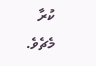ކުރާ މެޗެވެ.